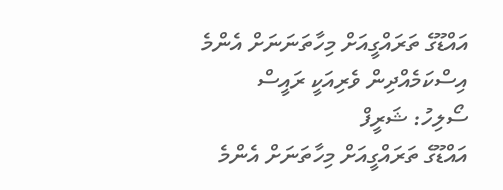އައްޑޫގެ ތަރައްގީއަށް މިހާތަނަނަށް އެންމެ އިސްކަމެއްދިން ވެރިއަކީ ރައީސް ސޯލިހު: ޝަރީފް
އައްޑޫގެ ތަރައްގީއަށް މިހާތަނަށް އެންމެ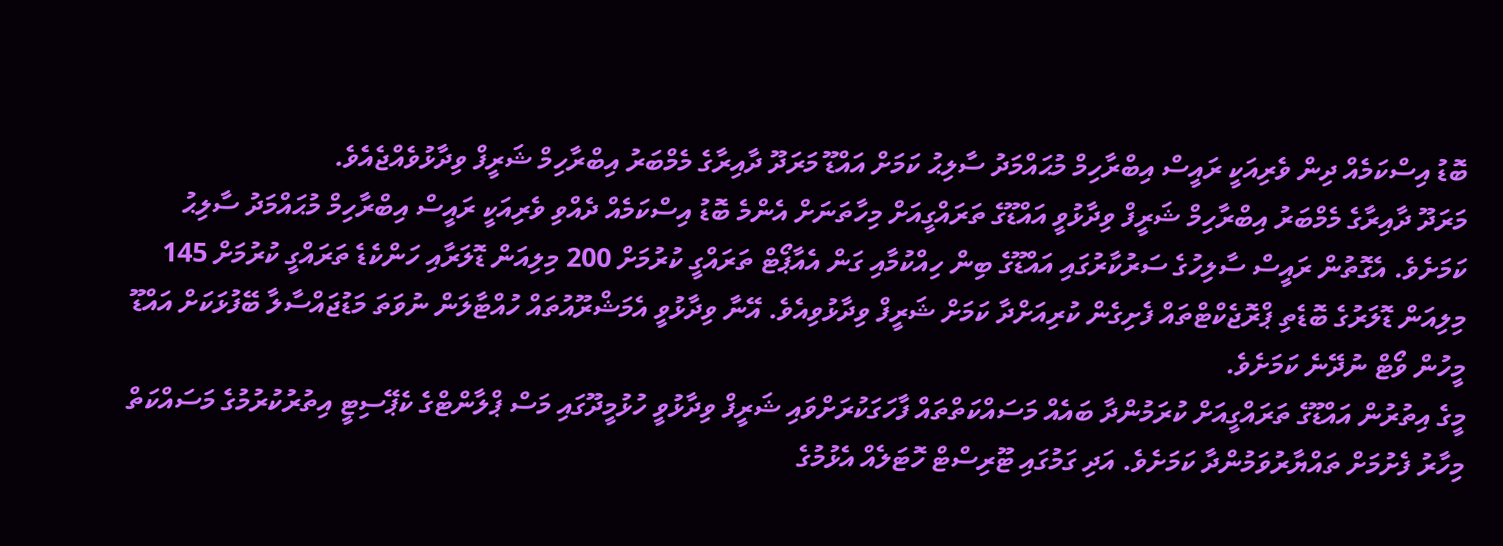ބޮޑު އިސްކަމެއް ދިން ވެރިއަކީ ރައީސް އިބްރާހިމް މުޙައްމަދު ސާލިޙު ކަމަށް އައްޑޫ މަރަދޫ ދާއިރާގެ މެމްބަރު އިބްރާހިމް ޝަރީފް ވިދާޅުވެއްޖެއެވެ.
މަރަދޫ ދާއިރާގެ މެމްބަރު އިބްރާހިމް ޝަރީފް ވިދާޅުވީ އައްޑޫގެ ތަރައްގީއަށް މިހާތަނަށް އެންމެ ބޮޑު އިސްކަމެއް ދެއްވި ވެރިއަކީ ރައީސް އިބްރާހިމް މުޙައްމަދު ސާލިޙު ކަމަށެވެ. އެގޮތުން ރައީސް ސާލިހުގެ ސަރުކާރުގައި އައްޑޫގެ ބިން ހިއްކުމާއި ގަން އެއާޕޯޓް ތަރައްގީ ކުރުމަށް 200 މިލިއަން ޑޮލަރާއި ހަންކެޑެ ތަރައްގީ ކުރުމަށް 145 މިލިއަން ޑޮލަރުގެ ބޮޑެތި ޕްރޮޖެކްޓްތައް ފެށިގެން ކުރިއަށްދާ ކަމަށް ޝަރީފް ވިދާޅުވިއެވެ. އޭނާ ވިދާޅުވީ އެމަޝްރޫއުތައް ހުއްޓާލަން ނުވަތަ މަޑުޖައްސާލާ ބޭފުޅަކަށް އައްޑޫ މީހުން ވޯޓް ނުދޭނެ ކަމަށެވެ.
މީގެ އިތުރުން އައްޑޫގެ ތަރައްގީއަށް ކުރަމުންދާ ބައެއް މަސައްކަތްތައް ފާހަގަކުރަށްވައި ޝަރީފް ވިދާޅުވީ ހުޅުމީދޫގައި މަސް ޕްލާންޓްގެ ކެޕޭސިޓީ އިތުރުކުރުމުގެ މަސައްކަތް މިހާރު ފެށުމަށް ތައްޔާރުވަމުންދާ ކަމަށެވެ. އަދި ގަމުގައި ޓޫރިސްޓް ހޮޓަލެއް އެޅުމުގެ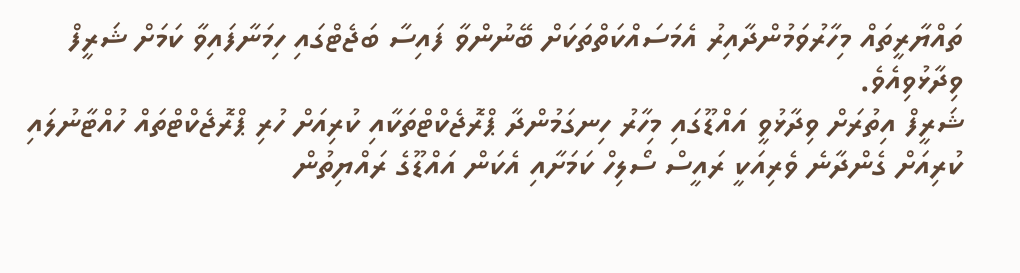ތައްޔާރީތައް މިހާރުވަމުންދާއިރު އެމަސައްކަތްތަކަށް ބޭނުންވާ ފައިސާ ބަޖެޓްގައި ހިމަނާފައިވާ ކަމަށް ޝަރީފް ވިދާޅުވިއެވެ.
ޝަރީފް އިތުރަށް ވިދާޅުވީ އައްޑޫގައި މިހާރު ހިނގަމުންދާ ޕްރޮޖެކްޓްތަކާއި ކުރިއަށް ހުރި ޕްރޮޖެކްޓްތައް ހުއްޓާނުލައި ކުރިއަށް ގެންދާނެ ވެރިއަކީ ރައީސް ސޯލިހް ކަމަށާއި އެކަން އައްޑޫގެ ރައްޔިތުން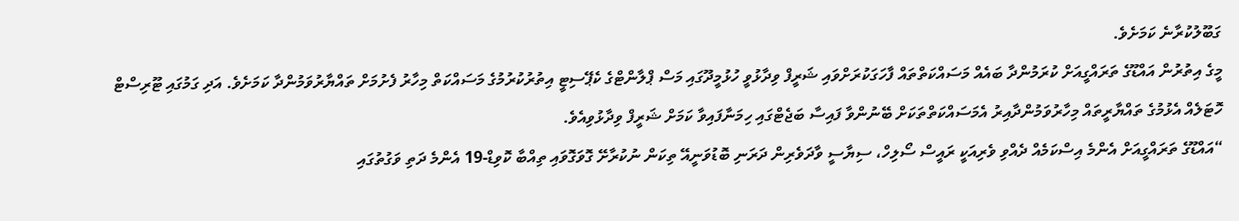ގަބޫލުކުރާނެ ކަމަށެވެ.
މީގެ އިތުރުން އައްޑޫގެ ތަރައްގީއަށް ކުރަމުންދާ ބައެއް މަސައްކަތްތައް ފާހަގަކުރަށްވައި ޝަރީފް ވިދާޅުވީ ހުޅުމީދޫގައި މަސް ޕްލާންޓްގެ ކެޕޭސިޓީ އިތުރުކުރުމުގެ މަސައްކަތް މިހާރު ފެށުމަށް ތައްޔާރުވަމުންދާ ކަމަށެވެ. އަދި ގަމުގައި ޓޫރިސްޓް ހޮޓަލެއް އެޅުމުގެ ތައްޔާރީތައް މިހާރުވަމުންދާއިރު އެމަސައްކަތްތަކަށް ބޭނުންވާ ފައިސާ ބަޖެޓްގައި ހިމަނާފައިވާ ކަމަށް ޝަރީފް ވިދާޅުވިއެވެ.
“އައްޑޫގެ ތަރައްގީއަށް އެންމެ އިސްކަމެއް ދެއްވި ވެރިއަކީ ރައީސް ސޯލިހް، ސިޔާސީ ވާދަވެރިން ދަރަނި ބޮޑުވަނީއޭ ތިކަން ނުކުރާށޭ ގޮވަގޮވައި ތިއްބާ ކޮވިޑް-19 އެންމެ ދަތި ވަގުތުގައި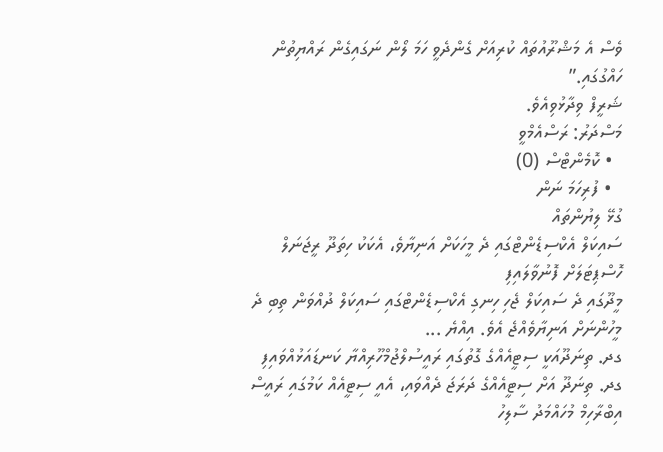ވެސް އެ މަޝްރޫއުތައް ކުރިއަށް ގެންދެވީ ހަމަ ލޯން ނަގައިގެން ރައްޔިތުން ހައްގުގައި.”
ޝަރީފް ވިދާޅުވިއެވެ.
މަސްދަރު: ރަސްއެމްވީ
  • ކޮމެންޓްސް (0)
  • ފުރިހަމަ ނަން
ގުޅޭ ލިޔުންތައް
ސައިކަލް އެކްސިޑެންޓްގައި ދެ މީހަކަށް އަނިޔާވެ، އެކަކު ހިތަދޫ ރީޖަނަލް ހޮސްޕިޓަލަށް ފޮނުވާލައިފި
މީދޫގައި ދެ ސައިކަލް ޖެހި ހިނގި އެކްސިޑެންޓްގައި ސައިކަލް ދުއްވަން ތިބި ދެ މީހުންނަށް އަނިޔާވެއްޖެ އެވެ. އިއްޔެ ...
ގދ. ތިނަދޫއަކީ ސިޓީއެއްގެ ގޮތުގައި ރައީސުލްޖުމްހޫރިއްޔާ ކަނޑައަޅުއްވައިފި
ގދ. ތިނަދޫ އަށް ސިޓީއެއްގެ ދަރަޖަ ދެއްވައި، އެއީ ސިޓީއެއް ކަމުގައި ރައީސް އިބްރާހިމް މުހައްމަދު ސާލިހު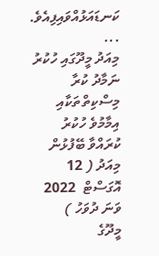ކަނޑައަޅުއްވައިފިއެވެ. ...
މިއަދު މީދޫގައި ހުކުރު ނަމާދު ކުރާ މިސްކިތްތަކާއި އިމާމުވެ ހުކުރު ކުރައްވާ ބޭފުޅުން
މިއަދު ( 12 އޮގަސްޓް  2022 ވަނަ ދުވަހު )   މީދޫގެ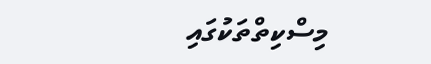މިސްކިތްތަކުގައި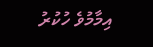އިމާމުވެ ހުކުރު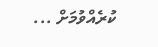ކުރެއްވުމަށް ...